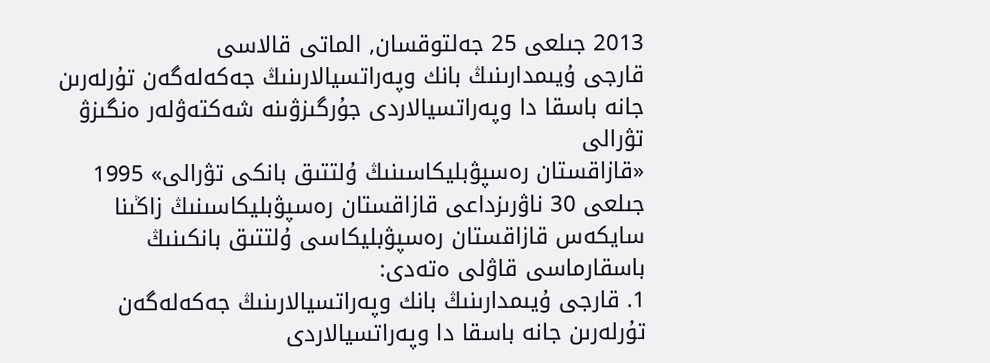2013 جىلعى 25 جەلتوقسان, الماتى قالاسى
قارجى ۇيىمدارىنىڭ بانك وپەراتسيالارىنىڭ جەكەلەگەن تۇرلەرىن جانە باسقا دا وپەراتسيالاردى جۇرگىزۋىنە شەكتەۋلەر ەنگىزۋ تۋرالى
«قازاقستان رەسپۋبليكاسىنىڭ ۇلتتىق بانكى تۋرالى» 1995 جىلعى 30 ناۋرىزداعى قازاقستان رەسپۋبليكاسىنىڭ زاڭىنا سايكەس قازاقستان رەسپۋبليكاسى ۇلتتىق بانكىنىڭ باسقارماسى قاۋلى ەتەدى:
1. قارجى ۇيىمدارىنىڭ بانك وپەراتسيالارىنىڭ جەكەلەگەن تۇرلەرىن جانە باسقا دا وپەراتسيالاردى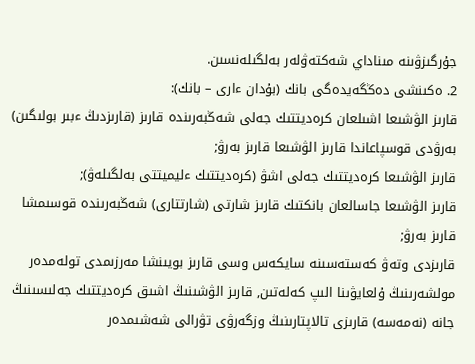جۇرگىزۋىنە مىناداي شەكتەۋلەر بەلگىلەنسىن.
2. ەكىنشى دەڭگەيدەگى بانك (بۇدان ءارى – بانك):
قارىز الۋشىعا اشىلعان كرەديتتىك جەلى شەڭبەرىندە قارىز (قارىزدىڭ ءبىر بولىگىن) بەرۋدى قوسپاعاندا قارىز الۋشىعا قارىز بەرۋ;
قارىز الۋشىعا كرەديتتىك جەلى اشۋ (كرەديتتىك ءليميتتى بەلگىلەۋ);
قارىز الۋشىعا جاسالعان بانكتىك قارىز شارتى (شارتتارى) شەڭبەرىندە قوسىمشا قارىز بەرۋ;
قارىزدى وتەۋ كەستەسىنە سايكەس وسى قارىز بويىنشا مەرزىمدى تولەمدەر مولشەرىنىڭ ۇلعايۋىنا الىپ كەلەتىن, قارىز الۋشىنىڭ اشىق كرەديتتىك جەلىسىنىڭ جانە (نەمەسە) قارىزى تالاپتارىنىڭ وزگەرۋى تۋرالى شەشىمدەر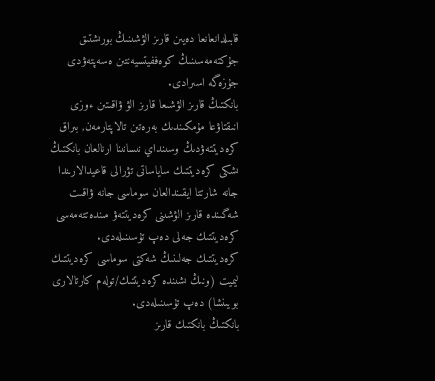قابىلدانعانعا دەيىن قارىز الۋشىنىڭ بورىشتىق جۇكتەمەسىنىڭ كوەففيتسيەنتىن ەسەپتەۋدى جۇزەگە اسىرادى.
بانكتىڭ قارىز الۋشىعا قارىز الۋ ۋاقىتىن ءوزى انىقتاۋعا مۇمكىندىك بەرەتىن تالاپتارمەن, بىراق كرەديتتەۋدىڭ وسىنداي نىسانىنا ارنالعان بانكتىڭ ىشكى كرەديتتىك ساياساتى تۋرالى قاعيدالارىندا جانە شارتتا ايقىندالعان سوماسى جانە ۋاقىت شەگىندە قارىز الۋشىنى كرەديتتەۋ مىندەتتەمەسى كرەديتتىك جەلى دەپ تۇسىنىلەدى.
كرەديتتىك جەلىنىڭ شەكتى سوماسى كرەديتتىك ليميت (ونىڭ ىشىندە كرەديتتىك/تولەم كارتالارى بويىنشا) دەپ تۇسىنىلەدى.
بانكتىڭ بانكتىك قارىز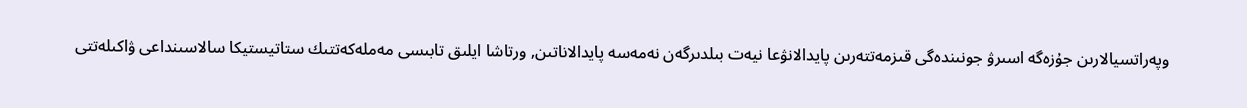وپەراتسيالارىن جۇزەگە اسىرۋ جونىندەگى قىزمەتتەرىن پايدالانۋعا نيەت بىلدىرگەن نەمەسە پايدالاناتىن, ورتاشا ايلىق تابىسى مەملەكەتتىك ستاتيستيكا سالاسىنداعى ۋاكىلەتتى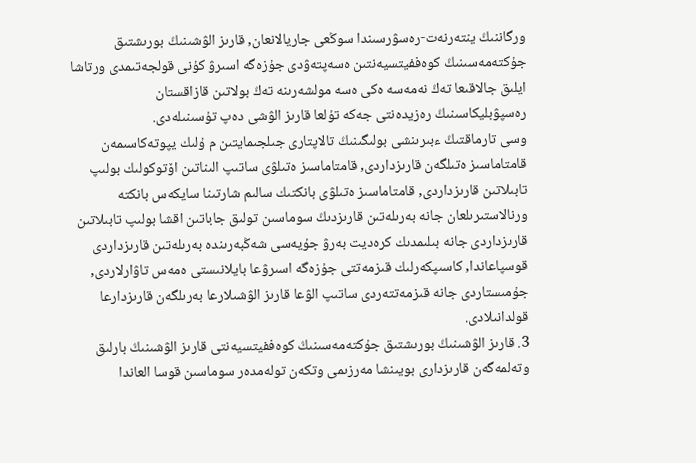ورگاننىڭ ينتەرنەت-رەسۋرسىندا سوڭعى جاريالانعان, قارىز الۋشىنىڭ بورىشتىق جۇكتەمەسىنىڭ كوەففيتسيەنتىن ەسەپتەۋدى جۇزەگە اسىرۋ كۇنى قولجەتىمدى ورتاشا ايلىق جالاقىعا تەڭ نەمەسە ەكى ەسە مولشەرىنە تەڭ بولاتىن قازاقستان رەسپۋبليكاسىنىڭ رەزيدەنتى جەكە تۇلعا قارىز الۋشى دەپ تۇسىنىلەدى.
وسى تارماقتىڭ ءبىرىنشى بولىگىنىڭ تالاپتارى جىلجىمايتىن م ۇلىك يپوتەكاسىمەن قامتاماسىز ەتىلگەن قارىزداردى, قامتاماسىز ەتىلۋى ساتىپ الىناتىن اۆتوكولىك بولىپ تابىلاتىن قارىزداردى, قامتاماسىز ەتىلۋى بانكتىك سالىم شارتىنا سايكەس بانكتە ورنالاستىرىلعان جانە بەرىلەتىن قارىزدىڭ سوماسىن تولىق جاباتىن اقشا بولىپ تابىلاتىن قارىزداردى جانە بىلىمدىك كرەديت بەرۋ جۇيەسى شەڭبەرىندە بەرىلەتىن قارىزداردى قوسپاعاندا, كاسىپكەرلىك قىزمەتتى جۇزەگە اسىرۋعا بايلانىستى ەمەس تاۋارلاردى, جۇمىستاردى جانە قىزمەتتەردى ساتىپ الۋعا قارىز الۋشىلارعا بەرىلگەن قارىزدارعا قولدانىلادى.
3. قارىز الۋشىنىڭ بورىشتىق جۇكتەمەسىنىڭ كوەففيتسيەنتى قارىز الۋشىنىڭ بارلىق وتەلمەگەن قارىزدارى بويىنشا مەرزىمى وتكەن تولەمدەر سوماسىن قوسا العاندا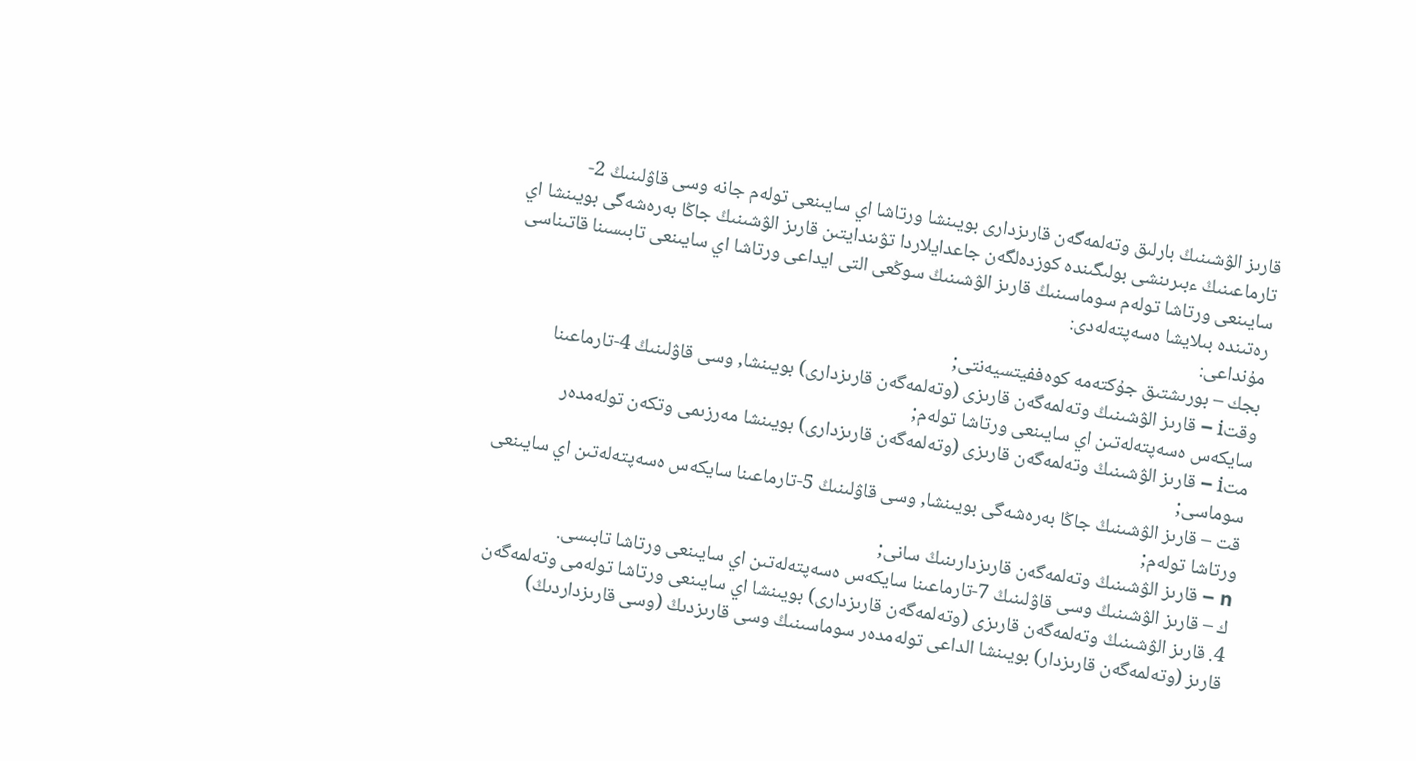قارىز الۋشىنىڭ بارلىق وتەلمەگەن قارىزدارى بويىنشا ورتاشا اي سايىنعى تولەم جانە وسى قاۋلىنىڭ 2-تارماعىنىڭ ءبىرىنشى بولىگىندە كوزدەلگەن جاعدايلاردا تۋىندايتىن قارىز الۋشىنىڭ جاڭا بەرەشەگى بويىنشا اي سايىنعى ورتاشا تولەم سوماسىنىڭ قارىز الۋشىنىڭ سوڭعى التى ايداعى ورتاشا اي سايىنعى تابىسىنا قاتىناسى رەتىندە بىلايشا ەسەپتەلەدى:
مۇنداعى:
بجك – بورىشتىق جۇكتەمە كوەففيتسيەنتى;
وقتi – قارىز الۋشىنىڭ وتەلمەگەن قارىزى (وتەلمەگەن قارىزدارى) بويىنشا, وسى قاۋلىنىڭ 4-تارماعىنا سايكەس ەسەپتەلەتىن اي سايىنعى ورتاشا تولەم;
متi – قارىز الۋشىنىڭ وتەلمەگەن قارىزى (وتەلمەگەن قارىزدارى) بويىنشا مەرزىمى وتكەن تولەمدەر سوماسى;
قت – قارىز الۋشىنىڭ جاڭا بەرەشەگى بويىنشا, وسى قاۋلىنىڭ 5-تارماعىنا سايكەس ەسەپتەلەتىن اي سايىنعى ورتاشا تولەم;
n – قارىز الۋشىنىڭ وتەلمەگەن قارىزدارىنىڭ سانى;
ك – قارىز الۋشىنىڭ وسى قاۋلىنىڭ 7-تارماعىنا سايكەس ەسەپتەلەتىن اي سايىنعى ورتاشا تابىسى.
4. قارىز الۋشىنىڭ وتەلمەگەن قارىزى (وتەلمەگەن قارىزدارى) بويىنشا اي سايىنعى ورتاشا تولەمى وتەلمەگەن قارىز (وتەلمەگەن قارىزدار) بويىنشا الداعى تولەمدەر سوماسىنىڭ وسى قارىزدىڭ (وسى قارىزداردىڭ)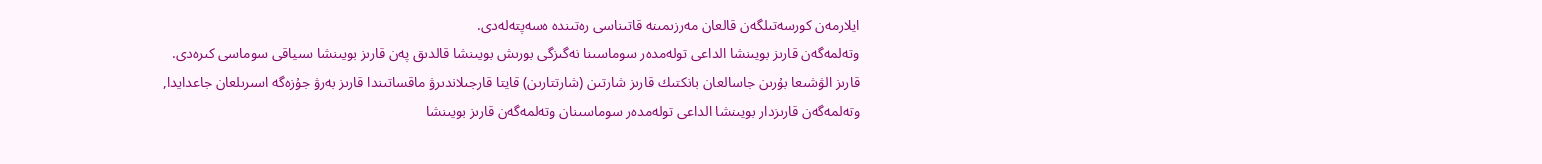ايلارمەن كورسەتىلگەن قالعان مەرزىمىنە قاتىناسى رەتىندە ەسەپتەلەدى.
وتەلمەگەن قارىز بويىنشا الداعى تولەمدەر سوماسىنا نەگىزگى بورىش بويىنشا قالدىق پەن قارىز بويىنشا سىياقى سوماسى كىرەدى.
قارىز الۋشىعا بۇرىن جاسالعان بانكتىك قارىز شارتىن (شارتتارىن) قايتا قارجىلاندىرۋ ماقساتىندا قارىز بەرۋ جۇزەگە اسىرىلعان جاعدايدا, وتەلمەگەن قارىزدار بويىنشا الداعى تولەمدەر سوماسىنان وتەلمەگەن قارىز بويىنشا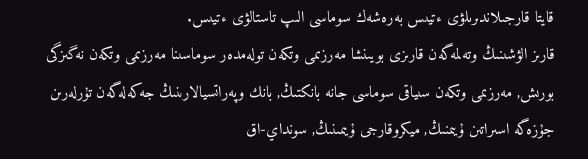قايتا قارجىلاندىرىلۋى ءتيىس بەرەشەك سوماسى الىپ تاستالۋى ءتيىس.
قارىز الۋشىنىڭ وتەلمەگەن قارىزى بويىنشا مەرزىمى وتكەن تولەمدەر سوماسىنا مەرزىمى وتكەن نەگىزگى بورىش, مەرزىمى وتكەن سىياقى سوماسى جانە بانكتىڭ, بانك وپەراتسيالارىنىڭ جەكەلەگەن تۇرلەرىن جۇزەگە اسىراتىن ۇيىمنىڭ, ميكروقارجى ۇيىمىنىڭ, سونداي-اق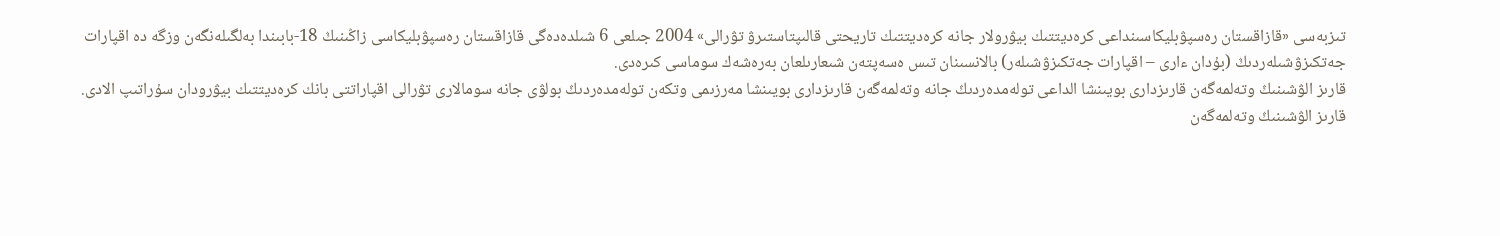تىزبەسى «قازاقستان رەسپۋبليكاسىنداعى كرەديتتىك بيۋرولار جانە كرەديتتىك تاريحتى قالىپتاستىرۋ تۋرالى» 2004 جىلعى 6 شىلدەدەگى قازاقستان رەسپۋبليكاسى زاڭىنىڭ 18-بابىندا بەلگىلەنگەن وزگە دە اقپارات جەتكىزۋشىلەردىڭ (بۇدان ءارى – اقپارات جەتكىزۋشىلەر) بالانسىنان تىس ەسەپتەن شىعارىلعان بەرەشەك سوماسى كىرەدى.
قارىز الۋشىنىڭ وتەلمەگەن قارىزدارى بويىنشا الداعى تولەمدەردىڭ جانە وتەلمەگەن قارىزدارى بويىنشا مەرزىمى وتكەن تولەمدەردىڭ بولۋى جانە سومالارى تۋرالى اقپاراتتى بانك كرەديتتىك بيۋرودان سۇراتىپ الادى.
قارىز الۋشىنىڭ وتەلمەگەن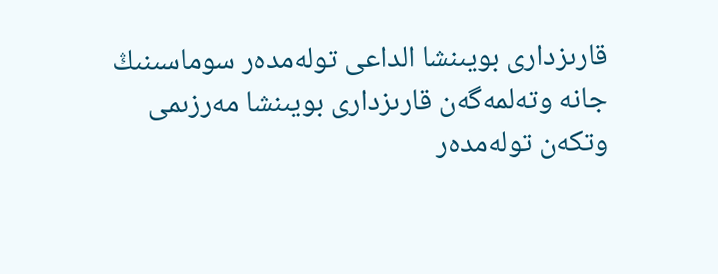قارىزدارى بويىنشا الداعى تولەمدەر سوماسىنىڭ جانە وتەلمەگەن قارىزدارى بويىنشا مەرزىمى وتكەن تولەمدەر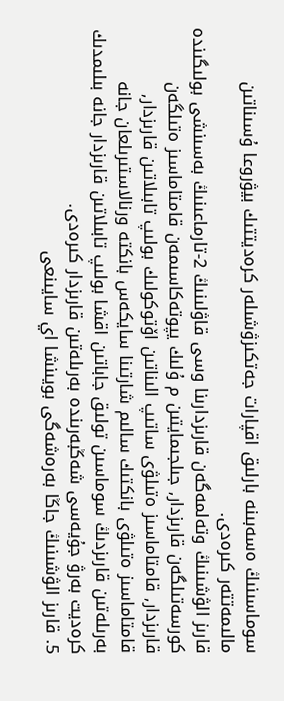سوماسىنىڭ ەسەبىنە بارلىق اقپارات جەتكىزۋشىلەر كرەديتتىك بيۋروعا ۇسىناتىن مالىمەتتەر كىرەدى.
قارىز الۋشىنىڭ وتەلمەگەن قارىزدارىنا وسى قاۋلىنىڭ 2-تارماعىنىڭ بەسىنشى بولىگىندە كورسەتىلگەن قارىزدار, جىلجىمايتىن م ۇلىك يپوتەكاسىمەن قامتاماسىز ەتىلگەن قارىزدار, قامتاماسىز ەتىلۋى ساتىپ الىناتىن اۆتوكولىك بولىپ تابىلاتىن قارىزدار, قامتاماسىز ەتىلۋى بانكتىك سالىم شارتىنا سايكەس بانكتە ورنالاستىرىلعان جانە بەرىلەتىن قارىزدىڭ سوماسىن تولىق جاباتىن اقشا بولىپ تابىلاتىن قارىزدار جانە بىلىمدىك كرەديت بەرۋ جۇيەسى شەڭبەرىندە بەرىلەتىن قارىزدار كىرەدى.
5. قارىز الۋشىنىڭ جاڭا بەرەشەگى بويىنشا اي سايىنعى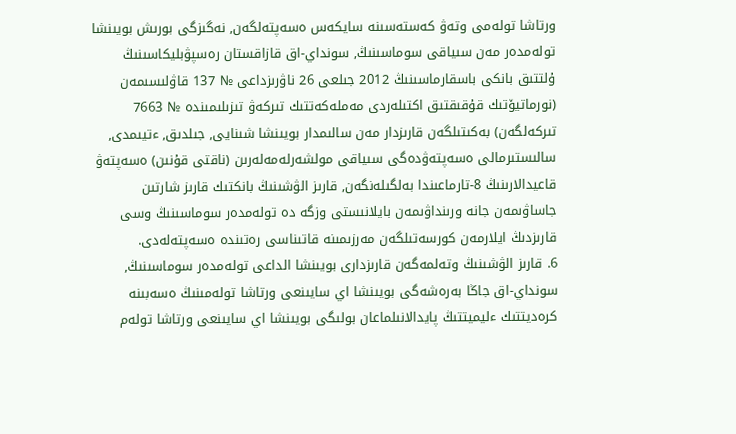ورتاشا تولەمى وتەۋ كەستەسىنە سايكەس ەسەپتەلگەن, نەگىزگى بورىش بويىنشا تولەمدەر مەن سىياقى سوماسىنىڭ, سونداي-اق قازاقستان رەسپۋبليكاسىنىڭ ۇلتتىق بانكى باسقارماسىنىڭ 2012 جىلعى 26 ناۋرىزداعى № 137 قاۋلىسىمەن (نورماتيۆتىك قۇقىقتىق اكتىلەردى مەملەكەتتىك تىركەۋ تىزىلىمىندە № 7663 تىركەلگەن) بەكىتىلگەن قارىزدار مەن سالىمدار بويىنشا شىنايى, جىلدىق, ءتيىمدى, سالىستىرمالى ەسەپتەۋدەگى سىياقى مولشەرلەمەلەرىن (ناقتى قۇنىن) ەسەپتەۋ قاعيدالارىنىڭ 8-تارماعىندا بەلگىلەنگەن, قارىز الۋشىنىڭ بانكتىك قارىز شارتىن جاساۋىمەن جانە ورىنداۋىمەن بايلانىستى وزگە دە تولەمدەر سوماسىنىڭ وسى قارىزدىڭ ايلارمەن كورسەتىلگەن مەرزىمىنە قاتىناسى رەتىندە ەسەپتەلەدى.
6. قارىز الۋشىنىڭ وتەلمەگەن قارىزدارى بويىنشا الداعى تولەمدەر سوماسىنىڭ, سونداي-اق جاڭا بەرەشەگى بويىنشا اي سايىنعى ورتاشا تولەمىنىڭ ەسەبىنە كرەديتتىك ءليميتتىڭ پايدالانىلماعان بولىگى بويىنشا اي سايىنعى ورتاشا تولەم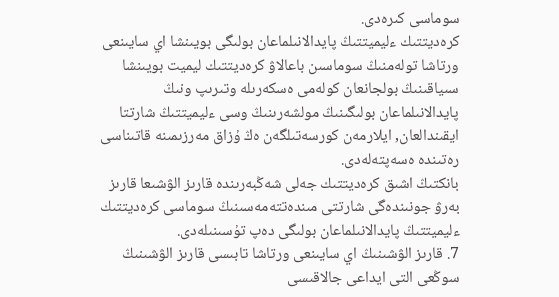سوماسى كىرەدى.
كرەديتتىك ءليميتتىڭ پايدالانىلماعان بولىگى بويىنشا اي سايىنعى ورتاشا تولەمنىڭ سوماسىن باعالاۋ كرەديتتىك ليميت بويىنشا سىياقىنىڭ بولجانعان كولەمى ەسكەرىلە وتىرىپ ونىڭ پايدالانىلماعان بولىگىنىڭ مولشەرىنىڭ وسى ءليميتتىڭ شارتتا ايقىندالعان, ايلارمەن كورسەتىلگەن ەڭ ۇزاق مەرزىمىنە قاتىناسى رەتىندە ەسەپتەلەدى.
بانكتىڭ اشىق كرەديتتىك جەلى شەڭبەرىندە قارىز الۋشىعا قارىز بەرۋ جونىندەگى شارتتى مىندەتتەمەسىنىڭ سوماسى كرەديتتىك ءليميتتىڭ پايدالانىلماعان بولىگى دەپ تۇسىنىلەدى.
7. قارىز الۋشىنىڭ اي سايىنعى ورتاشا تابىسى قارىز الۋشىنىڭ سوڭعى التى ايداعى جالاقىسى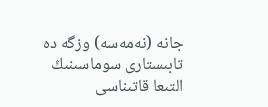جانە (نەمەسە) وزگە دە تابىستارى سوماسىنىڭ التىعا قاتىناسى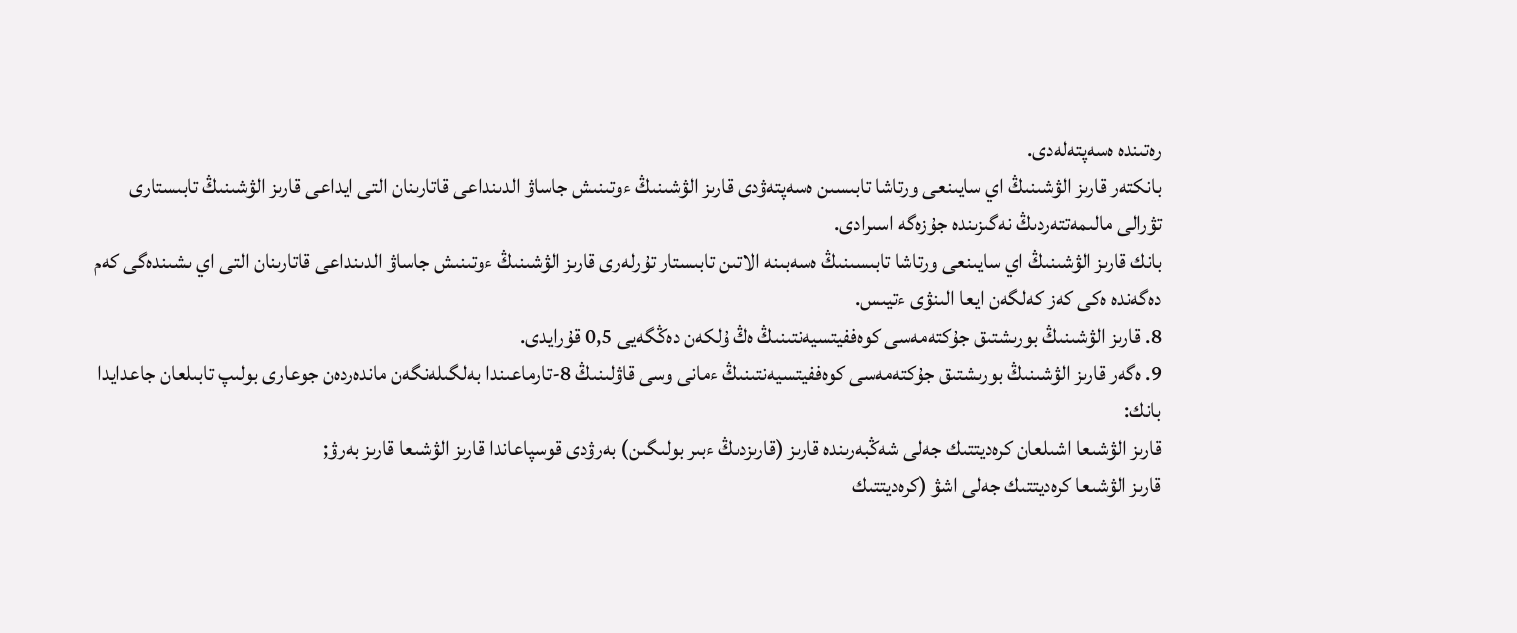رەتىندە ەسەپتەلەدى.
بانكتەر قارىز الۋشىنىڭ اي سايىنعى ورتاشا تابىسىن ەسەپتەۋدى قارىز الۋشىنىڭ ءوتىنىش جاساۋ الدىنداعى قاتارىنان التى ايداعى قارىز الۋشىنىڭ تابىستارى تۋرالى مالىمەتتەردىڭ نەگىزىندە جۇزەگە اسىرادى.
بانك قارىز الۋشىنىڭ اي سايىنعى ورتاشا تابىسىنىڭ ەسەبىنە الاتىن تابىستار تۇرلەرى قارىز الۋشىنىڭ ءوتىنىش جاساۋ الدىنداعى قاتارىنان التى اي ىشىندەگى كەم دەگەندە ەكى كەز كەلگەن ايعا الىنۋى ءتيىس.
8. قارىز الۋشىنىڭ بورىشتىق جۇكتەمەسى كوەففيتسيەنتىنىڭ ەڭ ۇلكەن دەڭگەيى 0,5 قۇرايدى.
9. ەگەر قارىز الۋشىنىڭ بورىشتىق جۇكتەمەسى كوەففيتسيەنتىنىڭ ءمانى وسى قاۋلىنىڭ 8-تارماعىندا بەلگىلەنگەن ماندەردەن جوعارى بولىپ تابىلعان جاعدايدا بانك:
قارىز الۋشىعا اشىلعان كرەديتتىك جەلى شەڭبەرىندە قارىز (قارىزدىڭ ءبىر بولىگىن) بەرۋدى قوسپاعاندا قارىز الۋشىعا قارىز بەرۋ;
قارىز الۋشىعا كرەديتتىك جەلى اشۋ (كرەديتتىك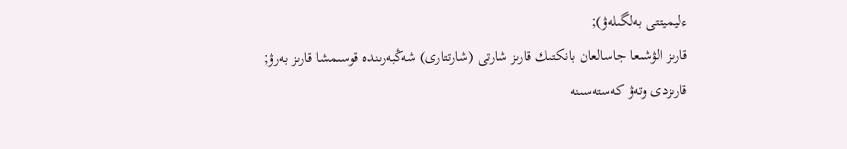ءليميتتى بەلگىلەۋ);
قارىز الۋشىعا جاسالعان بانكتىك قارىز شارتى (شارتتارى) شەڭبەرىندە قوسىمشا قارىز بەرۋ;
قارىزدى وتەۋ كەستەسىنە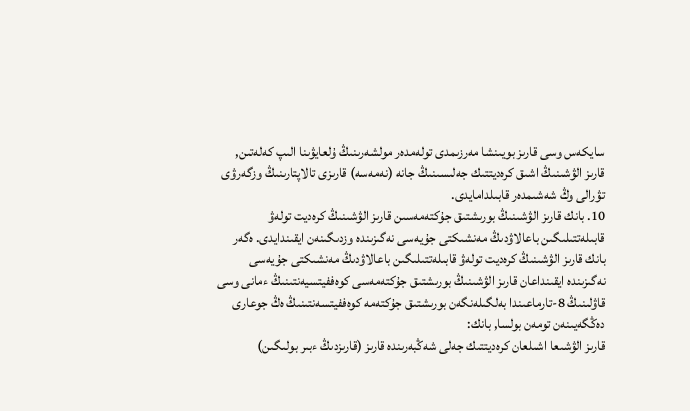سايكەس وسى قارىز بويىنشا مەرزىمدى تولەمدەر مولشەرىنىڭ ۇلعايۋىنا الىپ كەلەتىن, قارىز الۋشىنىڭ اشىق كرەديتتىك جەلىسىنىڭ جانە (نەمەسە) قارىزى تالاپتارىنىڭ وزگەرۋى تۋرالى وڭ شەشىمدەر قابىلدامايدى.
10. بانك قارىز الۋشىنىڭ بورىشتىق جۇكتەمەسىن قارىز الۋشىنىڭ كرەديت تولەۋ قابىلەتتىلىگىن باعالاۋدىڭ مەنشىكتى جۇيەسى نەگىزىندە وزدىگىنەن ايقىندايدى. ەگەر بانك قارىز الۋشىنىڭ كرەديت تولەۋ قابىلەتتىلىگىن باعالاۋدىڭ مەنشىكتى جۇيەسى نەگىزىندە ايقىنداعان قارىز الۋشىنىڭ بورىشتىق جۇكتەمەسى كوەففيتسيەنتىنىڭ ءمانى وسى قاۋلىنىڭ 8-تارماعىندا بەلگىلەنگەن بورىشتىق جۇكتەمە كوەففيتسەنتىنىڭ ەڭ جوعارى دەڭگەيىنەن تومەن بولسا, بانك:
قارىز الۋشىعا اشىلعان كرەديتتىك جەلى شەڭبەرىندە قارىز (قارىزدىڭ ءبىر بولىگىن)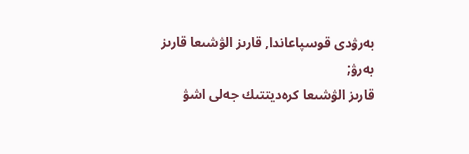بەرۋدى قوسپاعاندا, قارىز الۋشىعا قارىز بەرۋ;
قارىز الۋشىعا كرەديتتىك جەلى اشۋ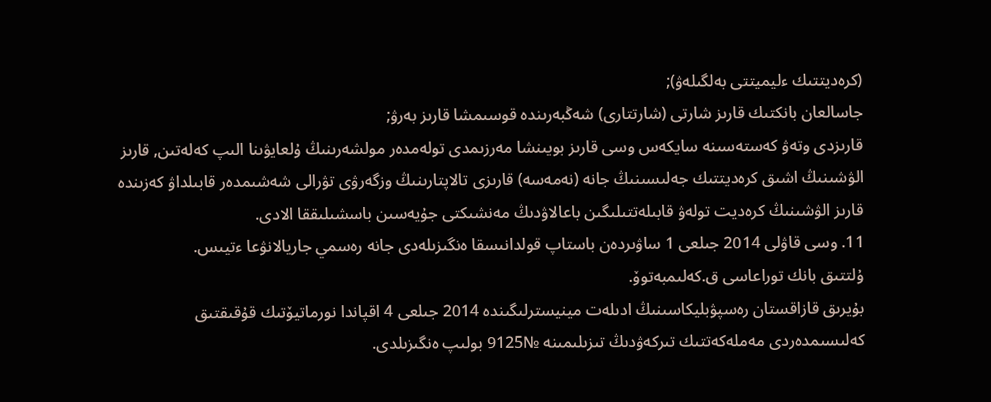(كرەديتتىك ءليميتتى بەلگىلەۋ);
جاسالعان بانكتىك قارىز شارتى (شارتتارى) شەڭبەرىندە قوسىمشا قارىز بەرۋ;
قارىزدى وتەۋ كەستەسىنە سايكەس وسى قارىز بويىنشا مەرزىمدى تولەمدەر مولشەرىنىڭ ۇلعايۋىنا الىپ كەلەتىن, قارىز الۋشىنىڭ اشىق كرەديتتىك جەلىسىنىڭ جانە (نەمەسە) قارىزى تالاپتارىنىڭ وزگەرۋى تۋرالى شەشىمدەر قابىلداۋ كەزىندە قارىز الۋشىنىڭ كرەديت تولەۋ قابىلەتتىلىگىن باعالاۋدىڭ مەنشىكتى جۇيەسىن باسشىلىققا الادى.
11. وسى قاۋلى 2014 جىلعى 1 ساۋىردەن باستاپ قولدانىسقا ەنگىزىلەدى جانە رەسمي جاريالانۋعا ءتيىس.
ۇلتتىق بانك توراعاسى ق.كەلىمبەتوۆ.
بۇيرىق قازاقستان رەسپۋبليكاسىنىڭ ادىلەت مينيسترلىگىندە 2014 جىلعى 4 اقپاندا نورماتيۆتىك قۇقىقتىق كەلىسىمدەردى مەملەكەتتىك تىركەۋدىڭ تىزىلىمىنە №9125 بولىپ ەنگىزىلدى.